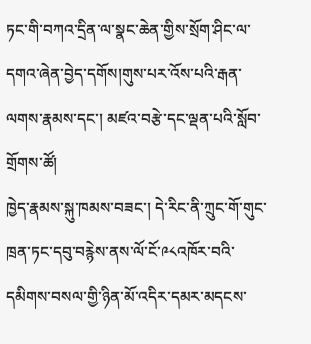ཏང་གི་བཀའ་དྲིན་ལ་སྣང་ཆེན་གྱིས་སྲོག་ཤིང་ལ་དགའ་ཞེན་བྱེད་དགོས།གུས་པར་འོས་པའི་རྒན་ལགས་རྣམས་དང་། མཛའ་བརྩེ་དང་ལྡན་པའི་སློབ་གྲོགས་ཚོ།                                                                ཁྱེད་རྣམས་སྐུ་ཁམས་བཟང་། དེ་རིང་ནི་ཀྲུང་གོ་གུང་ཁྲན་ཏང་དབུ་བརྙེས་ནས་ལོ་ངོ་༩༨འཁོར་བའི་དམིགས་བསལ་གྱི་ཉིན་མོ་འདིར་དམར་མདངས་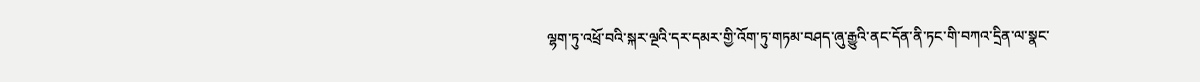ལྷག་ཏུ་འཕྲོ་བའི་སྐར་ལྔའི་དར་དམར་གྱི་འོག་ཏུ་གཏམ་བཤད་ཞུ་རྒྱུའི་ནང་དོན་ནི་ཏང་གི་བཀའ་དྲིན་ལ་སྣང་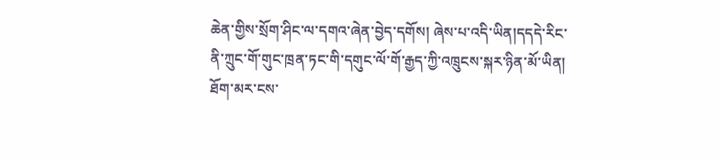ཆེན་གྱིས་སྲོག་ཤིང་ལ་དགའ་ཞེན་བྱེད་དགོས། ཞེས་པ་འདི་ཡིན།དདདེ་རིང་ནི་ཀྲུང་གོ་གུང་ཁྲན་ཏང་གི་དགུང་ལོ་གོ་རྒྱད་ཀྱི་འཁྲུངས་སྐར་ཉིན་མོ་ཡིན།   ཐོག་མར་ངས་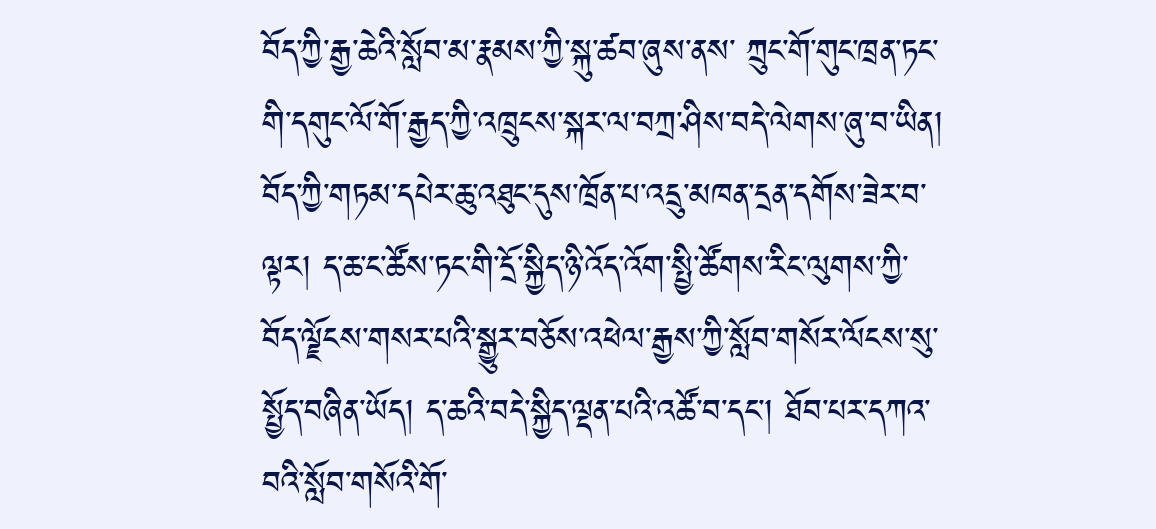བོད་ཀྱི་རྒྱ་ཆེའི་སློབ་མ་རྣམས་ཀྱི་སྐུ་ཚབ་ཞུས་ནས་ ཀྲུང་གོ་གུང་ཁྲན་ཏང་གི་དགུང་ལོ་གོ་རྒྱད་ཀྱི་འཁྲུངས་སྐར་ལ་བཀྲ་ཤིས་བདེ་ལེགས་ཞུ་བ་ཡིན།  བོད་ཀྱི་གཏམ་དཔེར་ཆུ་འཐུང་དུས་ཁྲོན་པ་འདྲུ་མཁན་དྲན་དགོས་ཟེར་བ་ལྟར། ད་ཆ་ང་ཚོས་ཏང་གི་དྲོ་སྐྱིད་ཉི་འོད་འོག་སྤྱི་ཚོགས་རིང་ལུགས་ཀྱི་བོད་ལྗོངས་གསར་པའི་སྒྱུར་བཅོས་འཕེལ་རྒྱས་ཀྱི་སློབ་གསོར་ལོངས་སུ་སྤྱོད་བཞིན་ཡོད། ད་ཆའི་བདེ་སྐྱིད་ལྡན་པའི་འཚོ་བ་དང་། ཐོབ་པར་དཀའ་བའི་སློབ་གསོའི་གོ་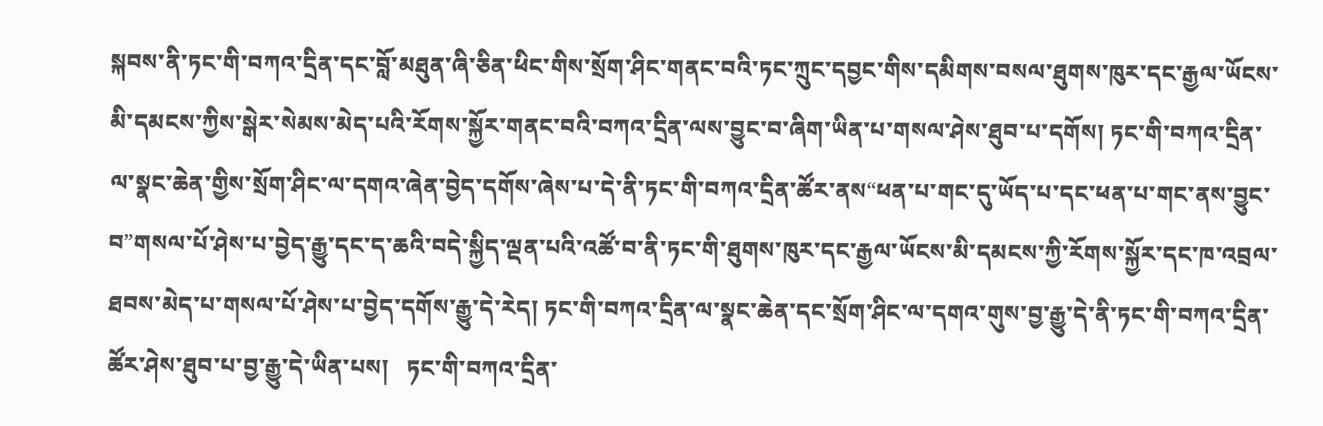སྐབས་ནི་ཏང་གི་བཀའ་དྲིན་དང་བློ་མཐུན་ཞི་ཅིན་ཕིང་གིས་སྲོག་ཤིང་གནང་བའི་ཏང་ཀྲུང་དབྱང་གིས་དམིགས་བསལ་ཐུགས་ཁུར་དང་རྒྱལ་ཡོངས་མི་དམངས་ཀྱིས་སྒེར་སེམས་མེད་པའི་རོགས་སྐྱོར་གནང་བའི་བཀའ་དྲིན་ལས་བྱུང་བ་ཞིག་ཡིན་པ་གསལ་ཤེས་ཐུབ་པ་དགོས། ཏང་གི་བཀའ་དྲིན་ལ་སྣང་ཆེན་གྱིས་སྲོག་ཤིང་ལ་དགའ་ཞེན་བྱེད་དགོས་ཞེས་པ་དེ་ནི་ཏང་གི་བཀའ་དྲིན་ཚོར་ནས“ཕན་པ་གང་དུ་ཡོད་པ་དང་ཕན་པ་གང་ནས་བྱུང་བ”གསལ་པོ་ཤེས་པ་བྱེད་རྒྱུ་དང་ད་ཆའི་བདེ་སྐྱིད་ལྡན་པའི་འཚོ་བ་ནི་ཏང་གི་ཐུགས་ཁུར་དང་རྒྱལ་ཡོངས་མི་དམངས་ཀྱི་རོགས་སྐྱོར་དང་ཁ་འབྲལ་ཐབས་མེད་པ་གསལ་པོ་ཤེས་པ་བྱེད་དགོས་རྒྱུ་དེ་རེད། ཏང་གི་བཀའ་དྲིན་ལ་སྣང་ཆེན་དང་སྲོག་ཤིང་ལ་དགའ་གུས་བྱ་རྒྱུ་དེ་ནི་ཏང་གི་བཀའ་དྲིན་ཚོར་ཤེས་ཐུབ་པ་བྱ་རྒྱུ་དེ་ཡིན་པས།   ཏང་གི་བཀའ་དྲིན་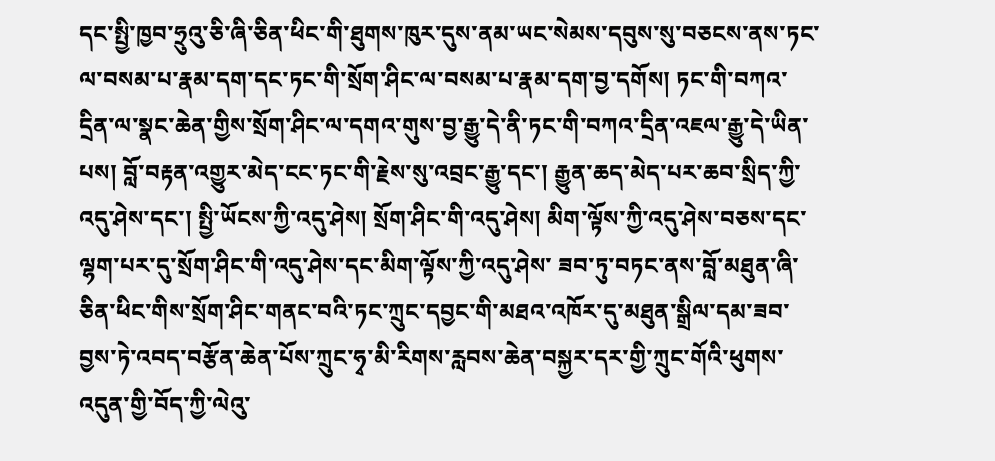དང་སྤྱི་ཁྱབ་ཧྲུའུ་ཅི་ཞི་ཅིན་ཕིང་གི་ཐུགས་ཁུར་དུས་ནམ་ཡང་སེམས་དབུས་སུ་བཅངས་ནས་ཏང་ལ་བསམ་པ་རྣམ་དག་དང་ཏང་གི་སྲོག་ཤིང་ལ་བསམ་པ་རྣམ་དག་བྱ་དགོས། ཏང་གི་བཀའ་དྲིན་ལ་སྣང་ཆེན་གྱིས་སྲོག་ཤིང་ལ་དགའ་གུས་བྱ་རྒྱུ་དེ་ནི་ཏང་གི་བཀའ་དྲིན་འཇལ་རྒྱུ་དེ་ཡིན་པས། བློ་བརྟན་འགྱུར་མེད་ངང་ཏང་གི་རྗེས་སུ་འབྲང་རྒྱུ་དང་། རྒྱུན་ཆད་མེད་པར་ཆབ་སྲིད་ཀྱི་འདུ་ཤེས་དང་། སྤྱི་ཡོངས་ཀྱི་འདུ་ཤེས། སྲོག་ཤིང་གི་འདུ་ཤེས། མིག་ལྟོས་ཀྱི་འདུ་ཤེས་བཅས་དང་ལྷག་པར་དུ་སྲོག་ཤིང་གི་འདུ་ཤེས་དང་མིག་ལྟོས་ཀྱི་འདུ་ཤེས་ ཟབ་ཏུ་བཏང་ནས་བློ་མཐུན་ཞི་ཅིན་ཕིང་གིས་སྲོག་ཤིང་གནང་བའི་ཏང་ཀྲུང་དབྱང་གི་མཐའ་འཁོར་དུ་མཐུན་སྒྲིལ་དམ་ཟབ་བྱས་ཏེ་འབད་བརྩོན་ཆེན་པོས་ཀྲུང་ཧྭ་མི་རིགས་རླབས་ཆེན་བསྐྱར་དར་གྱི་ཀྲུང་གོའི་ཕུགས་འདུན་གྱི་བོད་ཀྱི་ལེའུ་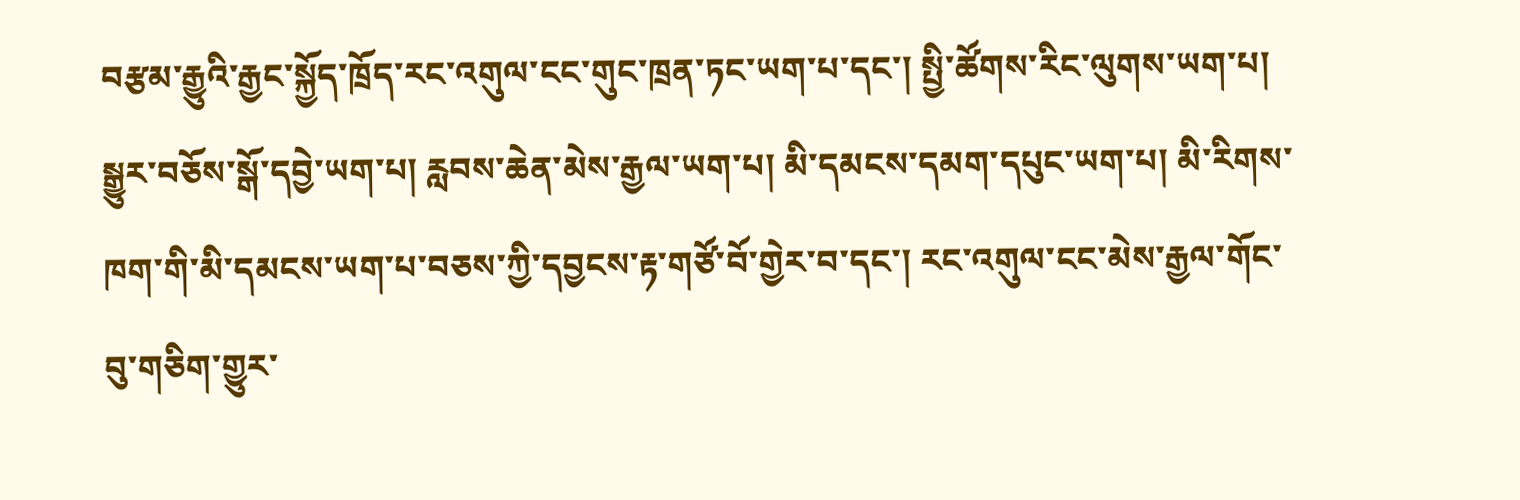བརྩམ་རྒྱུའི་རྒྱང་སྐྱོད་ཁྲོད་རང་འགུལ་ངང་གུང་ཁྲན་ཏང་ཡག་པ་དང་། སྤྱི་ཚོགས་རིང་ལུགས་ཡག་པ། སྒྱུར་བཅོས་སྒོ་དབྱེ་ཡག་པ། རླབས་ཆེན་མེས་རྒྱལ་ཡག་པ། མི་དམངས་དམག་དཔུང་ཡག་པ། མི་རིགས་ཁག་གི་མི་དམངས་ཡག་པ་བཅས་ཀྱི་དབྱངས་རྟ་གཙོ་བོ་གྱེར་བ་དང་། རང་འགུལ་ངང་མེས་རྒྱལ་གོང་བུ་གཅིག་གྱུར་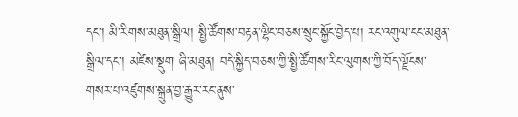དང་། མི་རིགས་མཐུན་སྒྲིལ། སྤྱི་ཚོགས་བརྟན་ལྷིང་བཅས་སྲུང་སྐྱོང་བྱེད་པ། རང་འགུལ་ངང་མཐུན་སྒྲིལ་དང་། མཛེས་སྡུག ཞི་མཐུན། བདེ་སྐྱིད་བཅས་ཀྱི་སྤྱི་ཚོགས་རིང་ལུགས་ཀྱི་བོད་ལྗོངས་གསར་པ་འཛུགས་སྐྲུན་བྱ་རྒྱུར་རང་ནུས་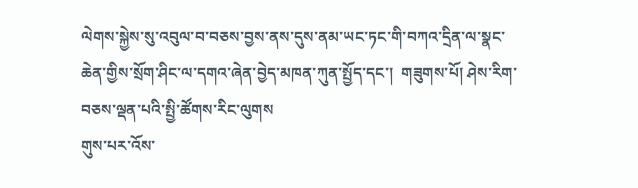ལེགས་སྐྱེས་སུ་འབུལ་བ་བཅས་བྱས་ནས་དུས་ནམ་ཡང་ཏང་གི་བཀའ་དྲིན་ལ་སྣང་ཆེན་གྱིས་སྲོག་ཤིང་ལ་དགའ་ཞེན་བྱེད་མཁན་ཀུན་སྤྱོད་དང་།  གཟུགས་པོ། ཤེས་རིག་བཅས་ལྡན་པའི་སྤྱི་ཚོགས་རིང་ལུགས
གུས་པར་འོས་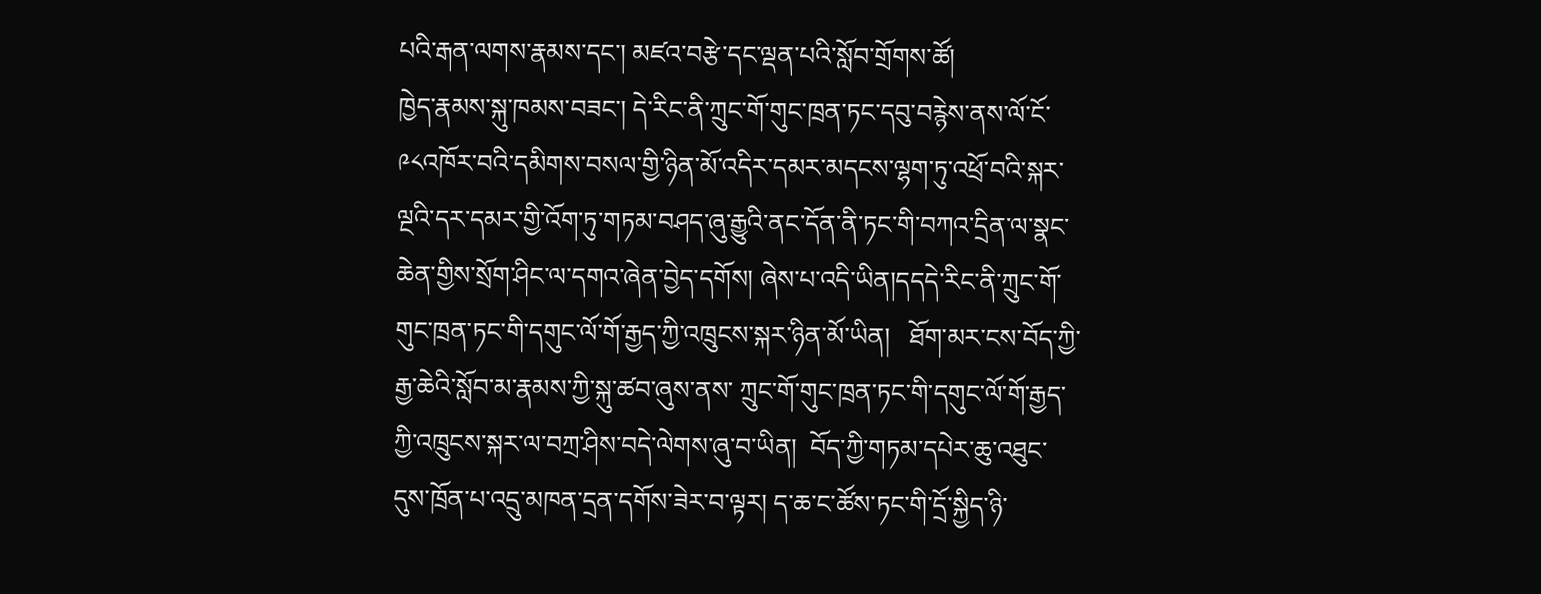པའི་རྒན་ལགས་རྣམས་དང་། མཛའ་བརྩེ་དང་ལྡན་པའི་སློབ་གྲོགས་ཚོ།                                                                ཁྱེད་རྣམས་སྐུ་ཁམས་བཟང་། དེ་རིང་ནི་ཀྲུང་གོ་གུང་ཁྲན་ཏང་དབུ་བརྙེས་ནས་ལོ་ངོ་༩༨འཁོར་བའི་དམིགས་བསལ་གྱི་ཉིན་མོ་འདིར་དམར་མདངས་ལྷག་ཏུ་འཕྲོ་བའི་སྐར་ལྔའི་དར་དམར་གྱི་འོག་ཏུ་གཏམ་བཤད་ཞུ་རྒྱུའི་ནང་དོན་ནི་ཏང་གི་བཀའ་དྲིན་ལ་སྣང་ཆེན་གྱིས་སྲོག་ཤིང་ལ་དགའ་ཞེན་བྱེད་དགོས། ཞེས་པ་འདི་ཡིན།དདདེ་རིང་ནི་ཀྲུང་གོ་གུང་ཁྲན་ཏང་གི་དགུང་ལོ་གོ་རྒྱད་ཀྱི་འཁྲུངས་སྐར་ཉིན་མོ་ཡིན།   ཐོག་མར་ངས་བོད་ཀྱི་རྒྱ་ཆེའི་སློབ་མ་རྣམས་ཀྱི་སྐུ་ཚབ་ཞུས་ནས་ ཀྲུང་གོ་གུང་ཁྲན་ཏང་གི་དགུང་ལོ་གོ་རྒྱད་ཀྱི་འཁྲུངས་སྐར་ལ་བཀྲ་ཤིས་བདེ་ལེགས་ཞུ་བ་ཡིན།  བོད་ཀྱི་གཏམ་དཔེར་ཆུ་འཐུང་དུས་ཁྲོན་པ་འདྲུ་མཁན་དྲན་དགོས་ཟེར་བ་ལྟར། ད་ཆ་ང་ཚོས་ཏང་གི་དྲོ་སྐྱིད་ཉི་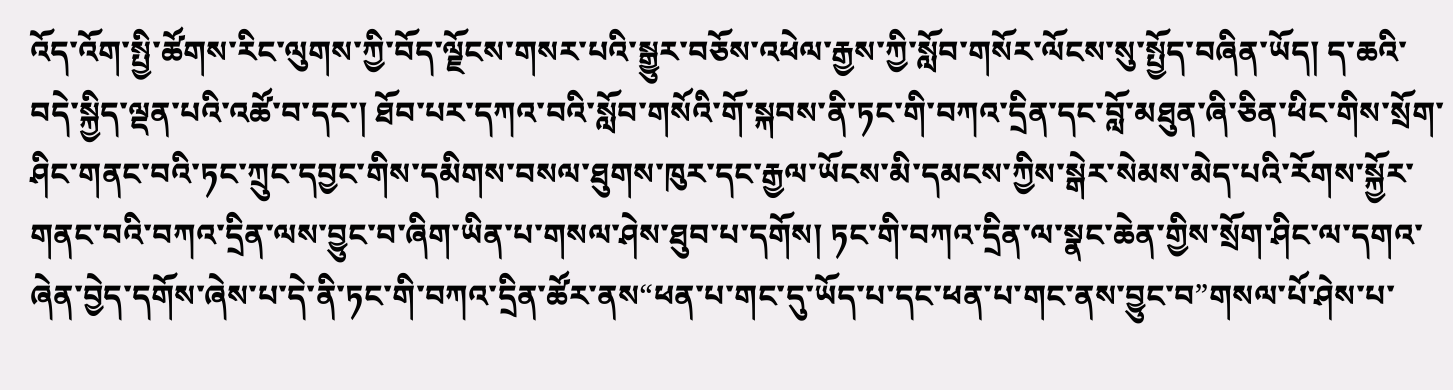འོད་འོག་སྤྱི་ཚོགས་རིང་ལུགས་ཀྱི་བོད་ལྗོངས་གསར་པའི་སྒྱུར་བཅོས་འཕེལ་རྒྱས་ཀྱི་སློབ་གསོར་ལོངས་སུ་སྤྱོད་བཞིན་ཡོད། ད་ཆའི་བདེ་སྐྱིད་ལྡན་པའི་འཚོ་བ་དང་། ཐོབ་པར་དཀའ་བའི་སློབ་གསོའི་གོ་སྐབས་ནི་ཏང་གི་བཀའ་དྲིན་དང་བློ་མཐུན་ཞི་ཅིན་ཕིང་གིས་སྲོག་ཤིང་གནང་བའི་ཏང་ཀྲུང་དབྱང་གིས་དམིགས་བསལ་ཐུགས་ཁུར་དང་རྒྱལ་ཡོངས་མི་དམངས་ཀྱིས་སྒེར་སེམས་མེད་པའི་རོགས་སྐྱོར་གནང་བའི་བཀའ་དྲིན་ལས་བྱུང་བ་ཞིག་ཡིན་པ་གསལ་ཤེས་ཐུབ་པ་དགོས། ཏང་གི་བཀའ་དྲིན་ལ་སྣང་ཆེན་གྱིས་སྲོག་ཤིང་ལ་དགའ་ཞེན་བྱེད་དགོས་ཞེས་པ་དེ་ནི་ཏང་གི་བཀའ་དྲིན་ཚོར་ནས“ཕན་པ་གང་དུ་ཡོད་པ་དང་ཕན་པ་གང་ནས་བྱུང་བ”གསལ་པོ་ཤེས་པ་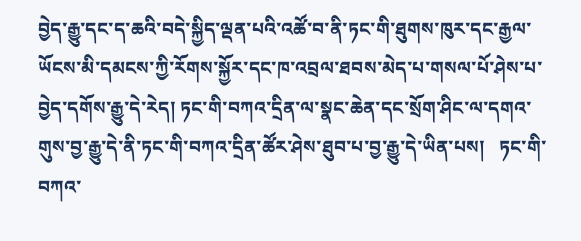བྱེད་རྒྱུ་དང་ད་ཆའི་བདེ་སྐྱིད་ལྡན་པའི་འཚོ་བ་ནི་ཏང་གི་ཐུགས་ཁུར་དང་རྒྱལ་ཡོངས་མི་དམངས་ཀྱི་རོགས་སྐྱོར་དང་ཁ་འབྲལ་ཐབས་མེད་པ་གསལ་པོ་ཤེས་པ་བྱེད་དགོས་རྒྱུ་དེ་རེད། ཏང་གི་བཀའ་དྲིན་ལ་སྣང་ཆེན་དང་སྲོག་ཤིང་ལ་དགའ་གུས་བྱ་རྒྱུ་དེ་ནི་ཏང་གི་བཀའ་དྲིན་ཚོར་ཤེས་ཐུབ་པ་བྱ་རྒྱུ་དེ་ཡིན་པས།   ཏང་གི་བཀའ་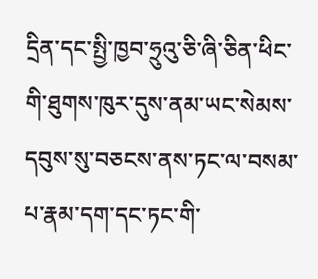དྲིན་དང་སྤྱི་ཁྱབ་ཧྲུའུ་ཅི་ཞི་ཅིན་ཕིང་གི་ཐུགས་ཁུར་དུས་ནམ་ཡང་སེམས་དབུས་སུ་བཅངས་ནས་ཏང་ལ་བསམ་པ་རྣམ་དག་དང་ཏང་གི་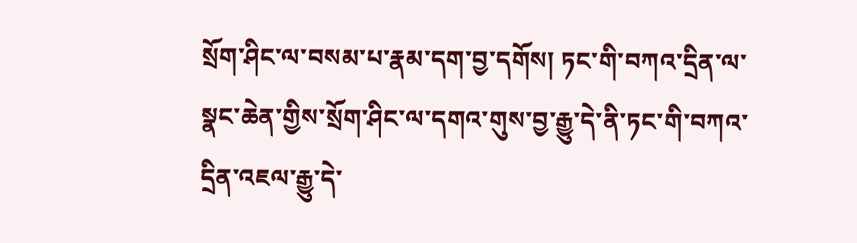སྲོག་ཤིང་ལ་བསམ་པ་རྣམ་དག་བྱ་དགོས། ཏང་གི་བཀའ་དྲིན་ལ་སྣང་ཆེན་གྱིས་སྲོག་ཤིང་ལ་དགའ་གུས་བྱ་རྒྱུ་དེ་ནི་ཏང་གི་བཀའ་དྲིན་འཇལ་རྒྱུ་དེ་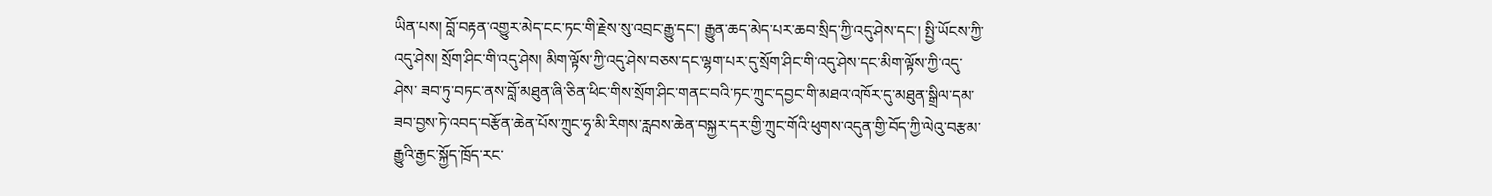ཡིན་པས། བློ་བརྟན་འགྱུར་མེད་ངང་ཏང་གི་རྗེས་སུ་འབྲང་རྒྱུ་དང་། རྒྱུན་ཆད་མེད་པར་ཆབ་སྲིད་ཀྱི་འདུ་ཤེས་དང་། སྤྱི་ཡོངས་ཀྱི་འདུ་ཤེས། སྲོག་ཤིང་གི་འདུ་ཤེས། མིག་ལྟོས་ཀྱི་འདུ་ཤེས་བཅས་དང་ལྷག་པར་དུ་སྲོག་ཤིང་གི་འདུ་ཤེས་དང་མིག་ལྟོས་ཀྱི་འདུ་ཤེས་ ཟབ་ཏུ་བཏང་ནས་བློ་མཐུན་ཞི་ཅིན་ཕིང་གིས་སྲོག་ཤིང་གནང་བའི་ཏང་ཀྲུང་དབྱང་གི་མཐའ་འཁོར་དུ་མཐུན་སྒྲིལ་དམ་ཟབ་བྱས་ཏེ་འབད་བརྩོན་ཆེན་པོས་ཀྲུང་ཧྭ་མི་རིགས་རླབས་ཆེན་བསྐྱར་དར་གྱི་ཀྲུང་གོའི་ཕུགས་འདུན་གྱི་བོད་ཀྱི་ལེའུ་བརྩམ་རྒྱུའི་རྒྱང་སྐྱོད་ཁྲོད་རང་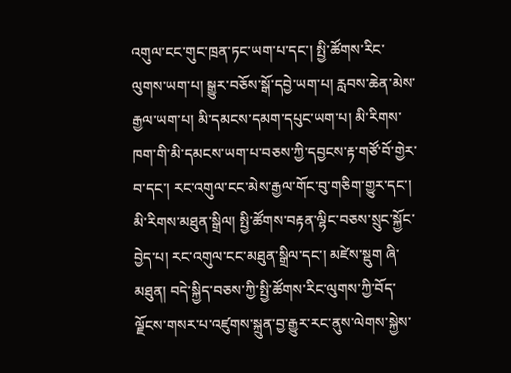འགུལ་ངང་གུང་ཁྲན་ཏང་ཡག་པ་དང་། སྤྱི་ཚོགས་རིང་ལུགས་ཡག་པ། སྒྱུར་བཅོས་སྒོ་དབྱེ་ཡག་པ། རླབས་ཆེན་མེས་རྒྱལ་ཡག་པ། མི་དམངས་དམག་དཔུང་ཡག་པ། མི་རིགས་ཁག་གི་མི་དམངས་ཡག་པ་བཅས་ཀྱི་དབྱངས་རྟ་གཙོ་བོ་གྱེར་བ་དང་། རང་འགུལ་ངང་མེས་རྒྱལ་གོང་བུ་གཅིག་གྱུར་དང་། མི་རིགས་མཐུན་སྒྲིལ། སྤྱི་ཚོགས་བརྟན་ལྷིང་བཅས་སྲུང་སྐྱོང་བྱེད་པ། རང་འགུལ་ངང་མཐུན་སྒྲིལ་དང་། མཛེས་སྡུག ཞི་མཐུན། བདེ་སྐྱིད་བཅས་ཀྱི་སྤྱི་ཚོགས་རིང་ལུགས་ཀྱི་བོད་ལྗོངས་གསར་པ་འཛུགས་སྐྲུན་བྱ་རྒྱུར་རང་ནུས་ལེགས་སྐྱེས་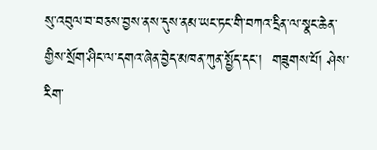སུ་འབུལ་བ་བཅས་བྱས་ནས་དུས་ནམ་ཡང་ཏང་གི་བཀའ་དྲིན་ལ་སྣང་ཆེན་གྱིས་སྲོག་ཤིང་ལ་དགའ་ཞེན་བྱེད་མཁན་ཀུན་སྤྱོད་དང་།  གཟུགས་པོ། ཤེས་རིག་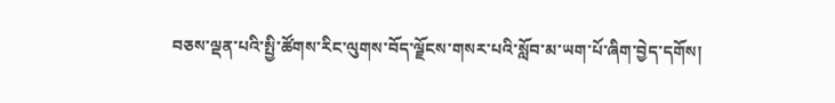བཅས་ལྡན་པའི་སྤྱི་ཚོགས་རིང་ལུགས་བོད་ལྗོངས་གསར་པའི་སློབ་མ་ཡག་པོ་ཞིག་བྱེད་དགོས།